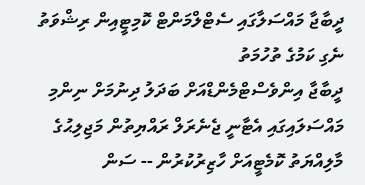ދީބާޖާ މައްސަލާގައި ސެޓްލްމަންޓް ކޮމިޓީއިން ރިޝްވަތު ނެގި ކަމުގެ ތުހުމަތު
ދީބާޖާ އިންވެސްޓްމެންޑްއަށް ބަދަލު ދިނުމަށް ނިންމި މައްސަލައިގައި އެޓާނީ ޖެނެރަލް ރައްޔިތުން މަޖިލިޙުގެ މާލިއްޔަތު ކޮމެޓީއަށް ހާޒިރުކުރުން -- ސަން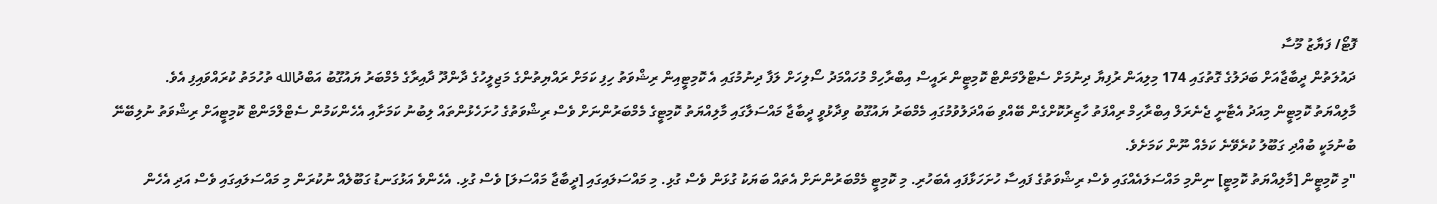ފޮޓޯ/ ފަޔާޒު މޫސާ
ދައުލަތުން ދީބާޖާއަށް ބަދަލުގެ ގޮތުގައި 174 މިލިއަން ރުފިޔާ ދިނުމަށް ސެޓްލްމަންޓް ކޮމިޓީން ރައީސް އިބްރާހިމް މުހައްމަދު ސޯލިހަށް ލަފާ ދިނުމުގައި އެ ކޮމިޓީއިން ރިޝްވަތު ހިފި ކަމަށް ރައްޔިތުންގެ މަޖިލީހުގެ ދާންދޫ ދާއިރާގެ މެމްބަރު ޔައުގޫބު އަބްދުالله ތުހުމަތު ކުރައްވައިފި އެވެ.
މާލިއްޔަތު ކޮމިޓީން މިއަދު އެޓާނީ ޖެނެރަލް އިބްރާހިމް ރިއްފަތު ހާޒިރުކޮށްގެން ބޭއްވި ބައްދަލުވުމުގައި މެމްބަރު ޔައުގޫބު ވިދާޅުވީ ދީބާޖާ މައްސަލާގައި މާލިއްޔަތު ކޮމިޓީގެ މެމްބަރުންނަށް ވެސް ރިޝްވަތުގެ ހުށަހެޅުންތައް ލިބުނު ކަމަށާއި އެހެންކަމުން ސެޓްލްމަންޓް ކޮމިޓީއަށް ރިޝްވަތު ނުލިބޭނޭ ބުނުމަކީ ބުއްދި ގަބޫލު ކުރެވޭނެ ކަމެއް ނޫން ކަމަށެވެ.
"މި ކޮމިޓީން [މާލިއްޔަތު ކޮމިޓީ] ނިންމި މައްސަލައެއްގައި ވެސް ރިޝްވަތުގެ ފައިސާ ހުށަހަޅާފައި އެބަހުރި. މި ކޮމިޓީ މެމްބަރުންނަށް އެތައް ބަޔަކު ގުޅަން ވެސް ގުޅި. މި މައްސަލައިގައި [ދީބާޖާ މައްސަލަ] ވެސް ގުޅި. އެހެންވެ އަޅުގަނޑު ގަބޫލެއް ނުކުރަން މި މައްސަލައިގައި ވެސް އަދި އެހެން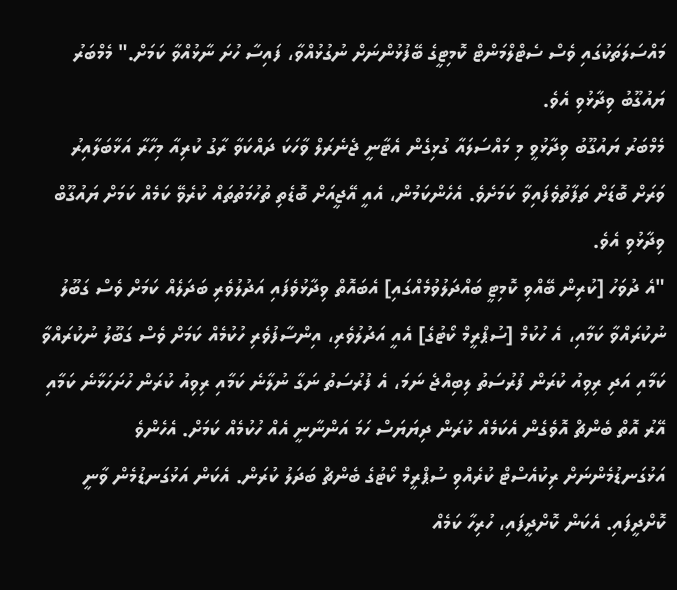މައްސަލަތަކުގައި ވެސް ސެޓްލްމަންޓް ކޮމިޓީގެ ބޭފުޅުންނަށް ނުގުޅުއްވާ، ފައިސާ ހުށަ ނާޅުއްވާ ކަމަށް." މެމްބަރު ޔައުގޫބު ވިދާޅުވި އެވެ.
މެމްބަރު ޔައުގޫބު ވިދާޅުވީ މި މައްސަލައާ ގުޅިގެން އެޓާނީ ޖެނެރަލް ވާހަކަ ދައްކަވާ ރާގު ކުރިއާ މިހާރާ އަޅާބަލާއިރު ވަރަށް ބޮޑަށް ތަފާތުވެފައިވާ ކަމަށެވެ. އެހެންކަމުން، އެއީ އޭޖީއަށް ބޮޑެތި ތުހުމަތުތައް ކުރެވޭ ކަމެއް ކަމަށް ޔައުގޫބް ވިދާޅުވި އެވެ.
"އެ ދުވަހު [ކުރިން ބޭއްވި ކޮމިޓީ ބައްދަލުވުމެއްގައި] އެބައޮތް ވިދާޅުވެފައި އަދުލުވެރި ބަދަލެއް ކަމަށް ވެސް ގަބޫލު ނުކުރައްވާ ކަމާއި، އެ ހުކުމް [ސުޕްރީމް ކޯޓުގެ] އެއީ އަދުލުވެރި، އިންސާފުވެރި ހުކުމެއް ކަމަށް ވެސް ގަބޫލު ނުކުރައްވާ ކަމާއި އަދި ރިވިއު ކުރަން ފުރުސަތު ލިބިއްޖެ ނަމަ، އެ ފުރުސަތު ނަގާ ނުލާނެ ކަމާއި ރިވިއު ކުރަން ހުށަހަޅާނެ ކަމާއި އޭރު އޮތް ބެންޗް އޮވެގެން އެކަމެއް ކުރަން ދިޔަޔަސް ހަމަ އަންނާނީ އެއް ހުކުމެއް ކަމަށް. އެހެންވެ އަޅުގަނޑުމެންނަށް ރިކުއެސްޓް ކުރެއްވި ސުޕްރީމް ކޯޓުގެ ބެންޗް ބަދަލު ކުރަން. އެކަން އަޅުގަނޑުމެން ވާނީ ކޮށްދީފައި. އެކަން ކޮށްދީފައި، ހުރިހާ ކަމެއް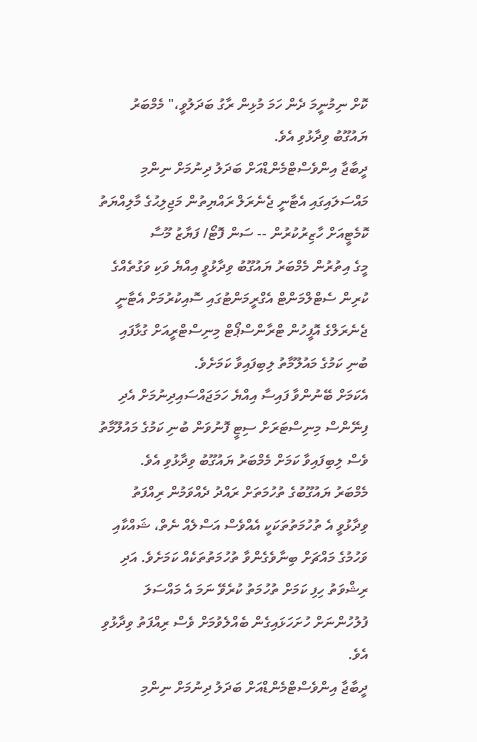ކޮށް ނިމުނީމަ ދެން ހަމަ މުޅިން ރާގު ބަދަލުވީ،" މެމްބަރު ޔައުގޫބު ވިދާޅުވި އެވެ.
ދީބާޖާ އިންވެސްޓްމެންޑްއަށް ބަދަލު ދިނުމަށް ނިންމި މައްސަލައިގައި އެޓާނީ ޖެނެރަލް ރައްޔިތުން މަޖިލިޙުގެ މާލިއްޔަތު ކޮމެޓީއަށް ހާޒިރުކުރުން -- ސަން ފޮޓޯ/ ފަޔާޒު މޫސާ
މީގެ އިތުރުން މެމްބަރު ޔައުގޫބު ވިދާޅުވީ އިއްޔެ ވަކި ވަގުތެއްގެ ކުރިން ސެޓްލްމަންޓް އެގްރީމަންޓުގައި ސޮއިކުރުމަށް އެޓާނީ ޖެނެރަލްގެ އޮފީހުން ޓްރާންސްޕޯޓް މިނިސްޓްރީއަށް ގުޅާފައި ބުނި ކަމުގެ މައުލޫމާތު ލިބިފައިވާ ކަމަށެވެ.
އެކަމަށް ބޭނުންވާ ފައިސާ އިއްޔެ ހަމަޖައްސައިދިނުމަށް އެދި ފިނޭންސް މިނިސްޓަރަށް ސިޓީ ފޮނުވަން ބުނި ކަމުގެ މައުލޫމާތު ވެސް ލިބިފައިވާ ކަމަށް މެމްބަރު ޔައުގޫބު ވިދާޅުވި އެވެ.
މެމްބަރު ޔައުގޫބުގެ ތުހުމަތަށް ރައްދު ދެއްވަމުން ރިއްފަތު ވިދާޅުވީ އެ ތުހުމަތުތަކަކީ އެއްވެސް އަސްލެއް ނެތް، ޝައްކާއި ވަހުމުގެ މައްޗަށް ބިނާވެގެންވާ ތުހުމަތުތަކެއް ކަމަށެވެ. އަދި ރިޝްވަތު ހިފި ކަމަށް ތުހުމަތު ކުރެވޭ ނަމަ އެ މައްސަލަ ފުލުހުންނަށް ހުށަހަޅައިގެން ބެއްލެވުމަށް ވެސް ރިއްފަތު ވިދާޅުވި އެވެ.
ދީބާޖާ އިންވެސްޓްމެންޑްއަށް ބަދަލު ދިނުމަށް ނިންމި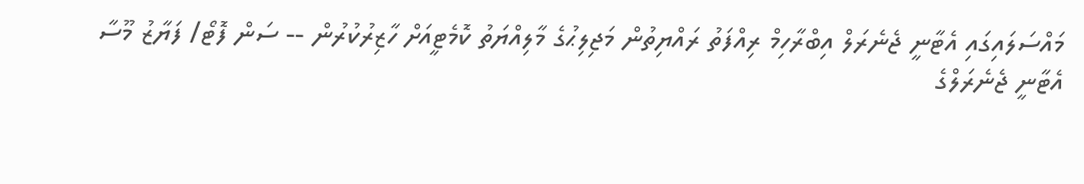މައްސަލައިގައި އެޓާނީ ޖެނެރަލް އިބްރާހިމް ރިއްފަތު ރައްޔިތުން މަޖިލިޙުގެ މާލިއްޔަތު ކޮމެޓީއަށް ހާޒިރުކުރުން -- ސަން ފޮޓޯ/ ފަޔާޒު މޫސާ
އެޓާނީ ޖެނެރަލްގެ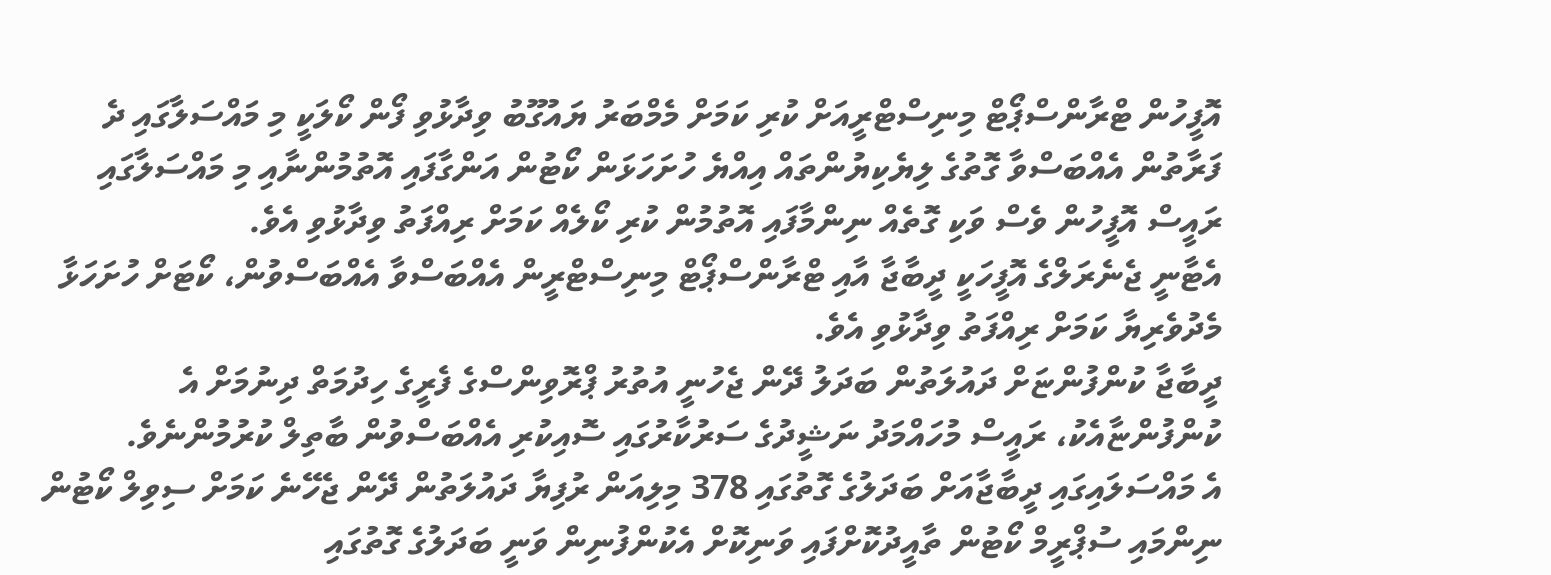އޮފީހުން ޓްރާންސްޕޯޓް މިނިސްޓްރީއަށް ކުރި ކަމަށް މެމްބަރު ޔައުގޫބު ވިދާޅުވި ފޯން ކޯލަކީ މި މައްސަލާގައި ދެ ފަރާތުން އެއްބަސްވާ ގޮތުގެ ލިޔެކިޔުންތައް އިއްޔެ ހުށަހަޅަން ކޯޓުން އަންގާފައި އޮތުމުންނާއި މި މައްސަލާގައި ރައީސް އޮފީހުން ވެސް ވަކި ގޮތެއް ނިންމާފައި އޮތުމުން ކުރި ކޯލެއް ކަމަށް ރިއްފަތު ވިދާޅުވި އެވެ.
އެޓާނީ ޖެނެރަލްގެ އޮފީހަކީ ދީބާޖާ އާއި ޓްރާންސްޕޯޓް މިނިސްޓްރީން އެއްބަސްވާ އެއްބަސްވުން، ކޯޓަށް ހުށަހަޅާ މެދުވެރިޔާ ކަމަށް ރިއްފަތު ވިދާޅުވި އެވެ.
ދީބާޖާ ކުންފުންޏަށް ދައުލަތުން ބަދަލު ދޭން ޖެހުނީ އުތުރު ޕްރޮވިންސްގެ ފެރީގެ ހިދުމަތް ދިނުމަށް އެ ކުންފުންޏާއެކު، ރައީސް މުހައްމަދު ނަޝީދުގެ ސަރުކާރުގައި ސޮއިކުރި އެއްބަސްވުން ބާތިލް ކުރުމުންނެވެ.
އެ މައްސަލައިގައި ދީބާޖާއަށް ބަދަލުގެ ގޮތުގައި 378 މިލިއަން ރުފިޔާ ދައުލަތުން ދޭން ޖެހޭނެ ކަމަށް ސިވިލް ކޯޓުން ނިންމައި ސުޕްރީމް ކޯޓުން ތާއީދުކޮށްފައި ވަނިކޮށް އެކުންފުނިން ވަނީ ބަދަލުގެ ގޮތުގައި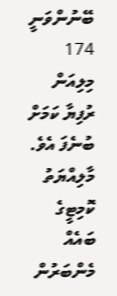ބޭނުންވަނީ 174 މިލިއަން ރުފިޔާ ކަމަށް ބުނެފަ އެވެ.
މާލިއްޔަތު ކޮމިޓީގެ ބައެއް މެންބަރުން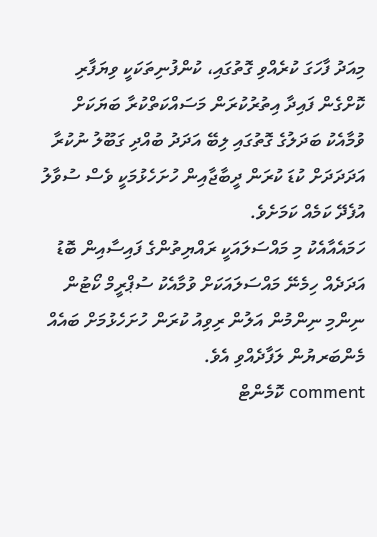މިއަދު ފާހަގަ ކުރެއްވި ގޮތުގައި، ކުންފުނިތަކަކީ ވިޔަފާރި ކޮށްގެން ފައިދާ އިތުރުކުރަން މަސައްކަތްކުރާ ބަޔަކަށް ވުމާއެކު ބަދަލުގެ ގޮތުގައި ލިބޭ އަދަދު ބުއްދި ގަބޫލު ނުކުރާ އަދަދަދަށް ކުޑަ ކުރަން ދީބާޖާއިން ހުށަހެޅުމަކީ ވެސް ސުވާލު އުފެދޭ ކަމެއް ކަމަށެވެ.
ހަމައެއާއެކު މި މައްސަލައަކީ ރައްޔިތުންގެ ފައިސާއިން ބޮޑު އަދަދެއް ހިމެނޭ މައްސަލައަކަށް ވުމާއެކު ސުޕްރީމް ކޯޓުން ނިންމި ނިންމުން އަލުން ރިވިއު ކުރަން ހުށަހެޅުމަށް ބައެއް މެންބަރޔުން ލަފާދެއްވި އެވެ.
comment ކޮމެންޓް